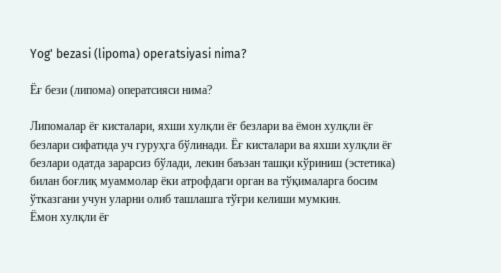Yog' bezasi (lipoma) operatsiyasi nima?

Ёғ бези (липома) оператсияси нима?

Липомалар ёғ кисталари, яхши хулқли ёғ безлари ва ёмон хулқли ёғ безлари сифатида уч гуруҳга бўлинади. Ёғ кисталари ва яхши хулқли ёғ безлари одатда зарарсиз бўлади, лекин баъзан ташқи кўриниш (эстетика) билан боғлиқ муаммолар ёки атрофдаги орган ва тўқималарга босим ўтказгани учун уларни олиб ташлашга тўғри келиши мумкин.
Ёмон хулқли ёғ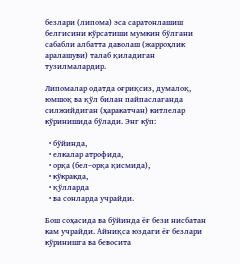безлари (липома) эса саратонлашиш белгисини кўрсатиши мумкин бўлгани сабабли албатта даволаш (жарроҳлик аралашуви) талаб қиладиган тузилмалардир.

Липомалар одатда оғриқсиз, думалоқ, юмшоқ ва қўл билан пайпаслаганда силжийдиган (ҳаракатчан) китлелар кўринишида бўлади. Энг кўп:

  • бўйинда,
  • елкалар атрофида,
  • орқа (бел–орқа қисмида),
  • кўкракда,
  • қўлларда
  • ва сонларда учрайди.

Бош соҳасида ва бўйинда ёғ бези нисбатан кам учрайди. Айниқса юздаги ёғ безлари кўринишга ва бевосита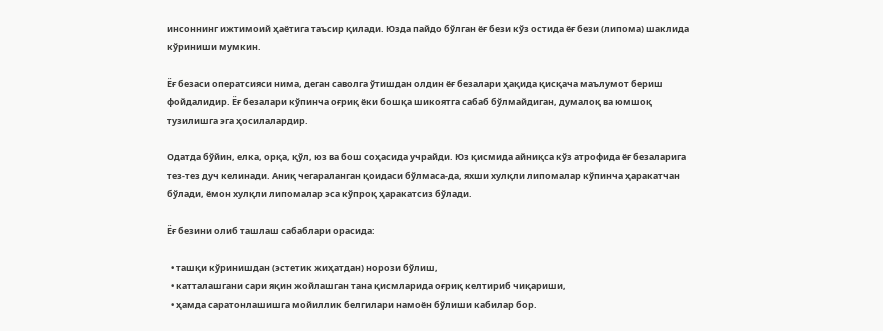инсоннинг ижтимоий ҳаётига таъсир қилади. Юзда пайдо бўлган ёғ бези кўз остида ёғ бези (липома) шаклида кўриниши мумкин.

Ёғ безаси оператсияси нима, деган саволга ўтишдан олдин ёғ безалари ҳақида қисқача маълумот бериш фойдалидир. Ёғ безалари кўпинча оғриқ ёки бошқа шикоятга сабаб бўлмайдиган, думалоқ ва юмшоқ тузилишга эга ҳосилалардир.

Одатда бўйин, елка, орқа, қўл, юз ва бош соҳасида учрайди. Юз қисмида айниқса кўз атрофида ёғ безаларига тез-тез дуч келинади. Аниқ чегараланган қоидаси бўлмаса-да, яхши хулқли липомалар кўпинча ҳаракатчан бўлади, ёмон хулқли липомалар эса кўпроқ ҳаракатсиз бўлади.

Ёғ безини олиб ташлаш сабаблари орасида:

  • ташқи кўринишдан (эстетик жиҳатдан) норози бўлиш,
  • катталашгани сари яқин жойлашган тана қисмларида оғриқ келтириб чиқариши,
  • ҳамда саратонлашишга мойиллик белгилари намоён бўлиши кабилар бор.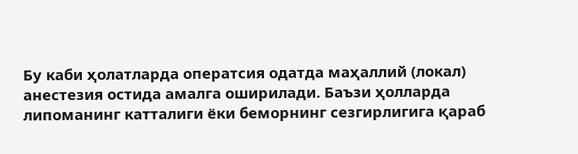Бу каби ҳолатларда оператсия одатда маҳаллий (локал) анестезия остида амалга оширилади. Баъзи ҳолларда липоманинг катталиги ёки беморнинг сезгирлигига қараб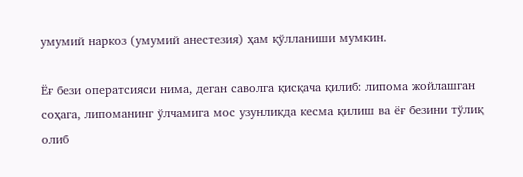умумий наркоз (умумий анестезия) ҳам қўлланиши мумкин.

Ёғ бези оператсияси нима, деган саволга қисқача қилиб: липома жойлашган соҳага, липоманинг ўлчамига мос узунликда кесма қилиш ва ёғ безини тўлиқ олиб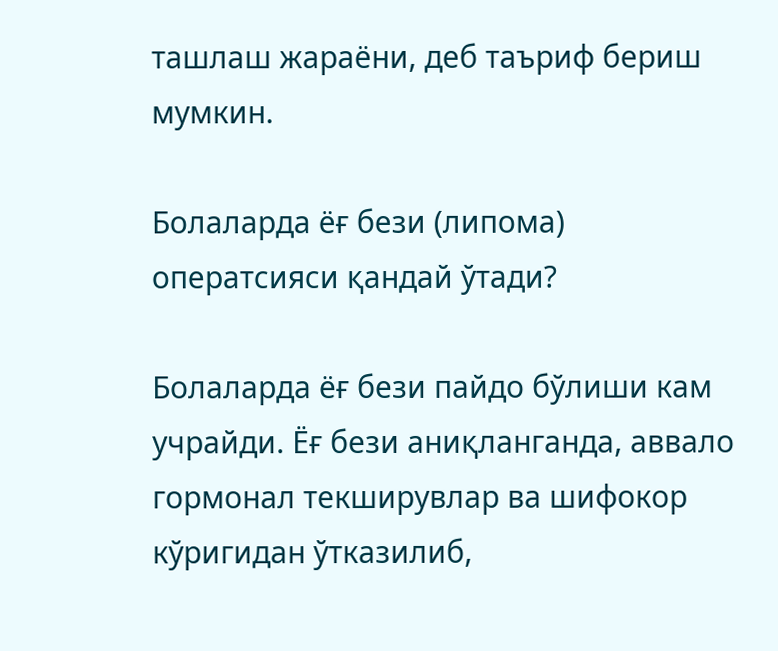ташлаш жараёни, деб таъриф бериш мумкин.

Болаларда ёғ бези (липома) оператсияси қандай ўтади?

Болаларда ёғ бези пайдо бўлиши кам учрайди. Ёғ бези аниқланганда, аввало гормонал текширувлар ва шифокор кўригидан ўтказилиб,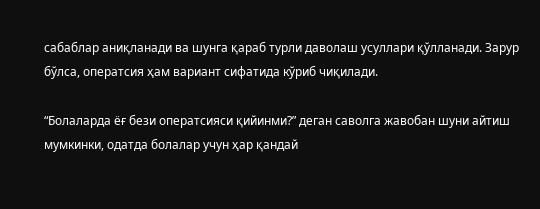сабаблар аниқланади ва шунга қараб турли даволаш усуллари қўлланади. Зарур бўлса, оператсия ҳам вариант сифатида кўриб чиқилади.

“Болаларда ёғ бези оператсияси қийинми?” деган саволга жавобан шуни айтиш мумкинки, одатда болалар учун ҳар қандай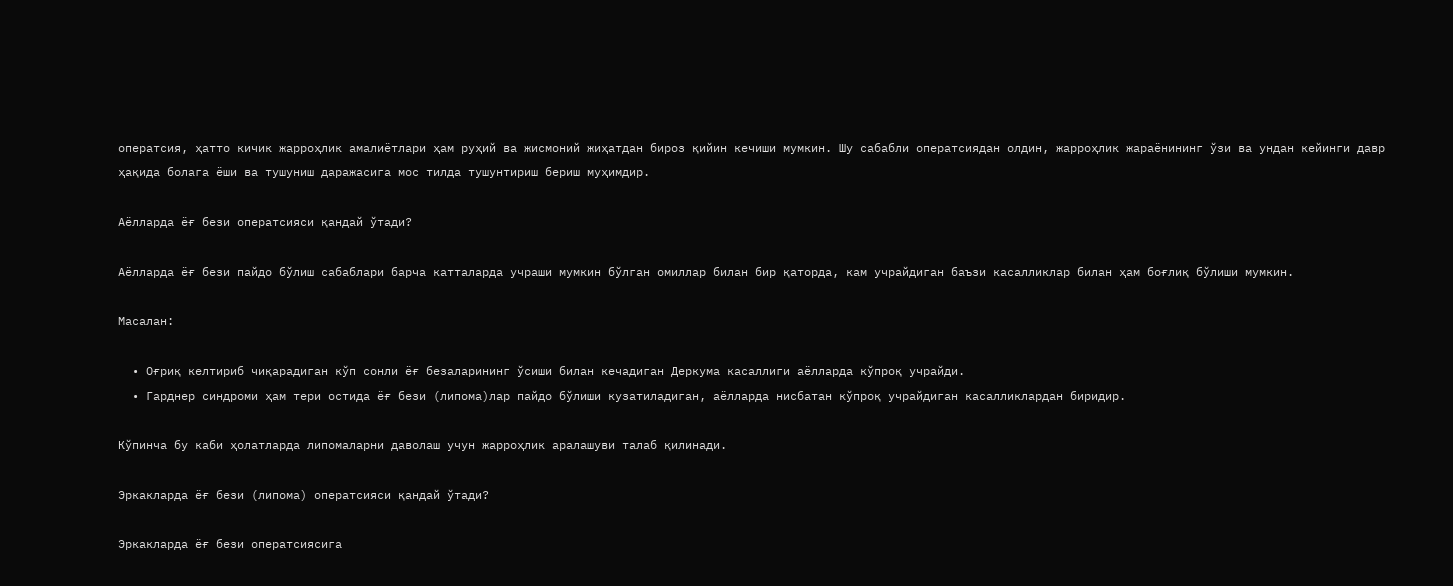оператсия, ҳатто кичик жарроҳлик амалиётлари ҳам руҳий ва жисмоний жиҳатдан бироз қийин кечиши мумкин. Шу сабабли оператсиядан олдин, жарроҳлик жараёнининг ўзи ва ундан кейинги давр ҳақида болага ёши ва тушуниш даражасига мос тилда тушунтириш бериш муҳимдир.

Аёлларда ёғ бези оператсияси қандай ўтади?

Аёлларда ёғ бези пайдо бўлиш сабаблари барча катталарда учраши мумкин бўлган омиллар билан бир қаторда, кам учрайдиган баъзи касалликлар билан ҳам боғлиқ бўлиши мумкин.

Масалан:

  • Оғриқ келтириб чиқарадиган кўп сонли ёғ безаларининг ўсиши билан кечадиган Деркума касаллиги аёлларда кўпроқ учрайди.
  • Гарднер синдроми ҳам тери остида ёғ бези (липома)лар пайдо бўлиши кузатиладиган, аёлларда нисбатан кўпроқ учрайдиган касалликлардан биридир.

Кўпинча бу каби ҳолатларда липомаларни даволаш учун жарроҳлик аралашуви талаб қилинади.

Эркакларда ёғ бези (липома) оператсияси қандай ўтади?

Эркакларда ёғ бези оператсиясига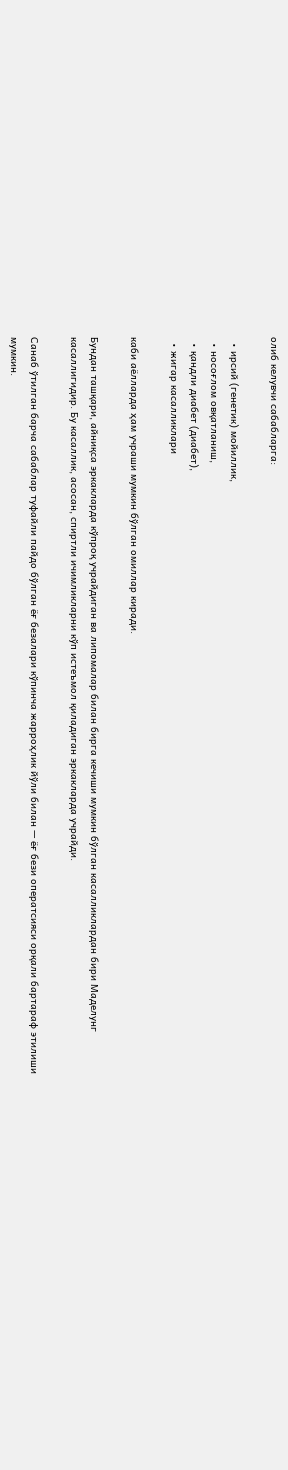олиб келувчи сабабларга:

  • ирсий (генетик) мойиллик,
  • носоғлом овқатланиш,
  • қандли диабет (диабет),
  • жигар касалликлари

каби аёлларда ҳам учраши мумкин бўлган омиллар киради.

Бундан ташқари, айниқса эркакларда кўпроқ учрайдиган ва липомалар билан бирга кечиши мумкин бўлган касалликлардан бири Маделунг касаллигидир. Бу касаллик, асосан, спиртли ичимликларни кўп истеъмол қиладиган эркакларда учрайди.

Санаб ўтилган барча сабаблар туфайли пайдо бўлган ёғ безалари кўпинча жарроҳлик йўли билан — ёғ бези оператсияси орқали бартараф этилиши мумкин.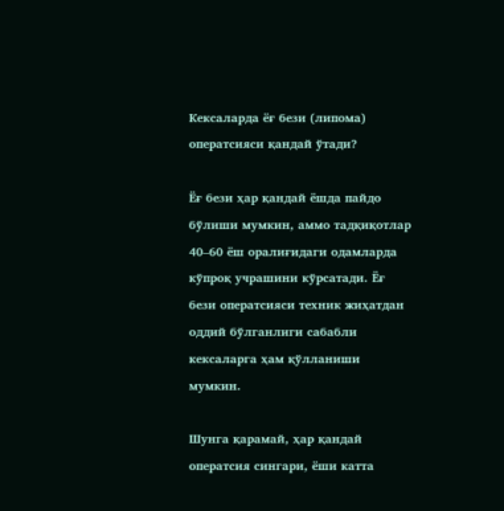Кексаларда ёғ бези (липома) оператсияси қандай ўтади?

Ёғ бези ҳар қандай ёшда пайдо бўлиши мумкин, аммо тадқиқотлар 40–60 ёш оралиғидаги одамларда кўпроқ учрашини кўрсатади. Ёғ бези оператсияси техник жиҳатдан оддий бўлганлиги сабабли кексаларга ҳам қўлланиши мумкин.

Шунга қарамай, ҳар қандай оператсия сингари, ёши катта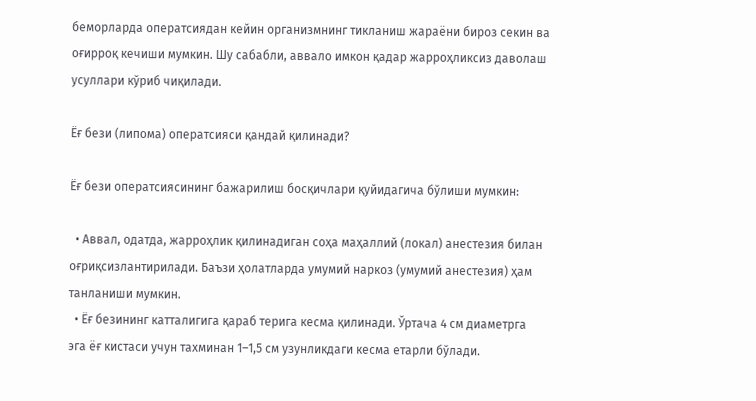беморларда оператсиядан кейин организмнинг тикланиш жараёни бироз секин ва оғирроқ кечиши мумкин. Шу сабабли, аввало имкон қадар жарроҳликсиз даволаш усуллари кўриб чиқилади.

Ёғ бези (липома) оператсияси қандай қилинади?

Ёғ бези оператсиясининг бажарилиш босқичлари қуйидагича бўлиши мумкин:

  • Аввал, одатда, жарроҳлик қилинадиган соҳа маҳаллий (локал) анестезия билан оғриқсизлантирилади. Баъзи ҳолатларда умумий наркоз (умумий анестезия) ҳам танланиши мумкин.
  • Ёғ безининг катталигига қараб терига кесма қилинади. Ўртача 4 см диаметрга эга ёғ кистаси учун тахминан 1–1,5 см узунликдаги кесма етарли бўлади.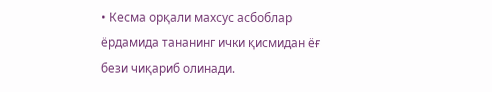• Кесма орқали махсус асбоблар ёрдамида тананинг ички қисмидан ёғ бези чиқариб олинади.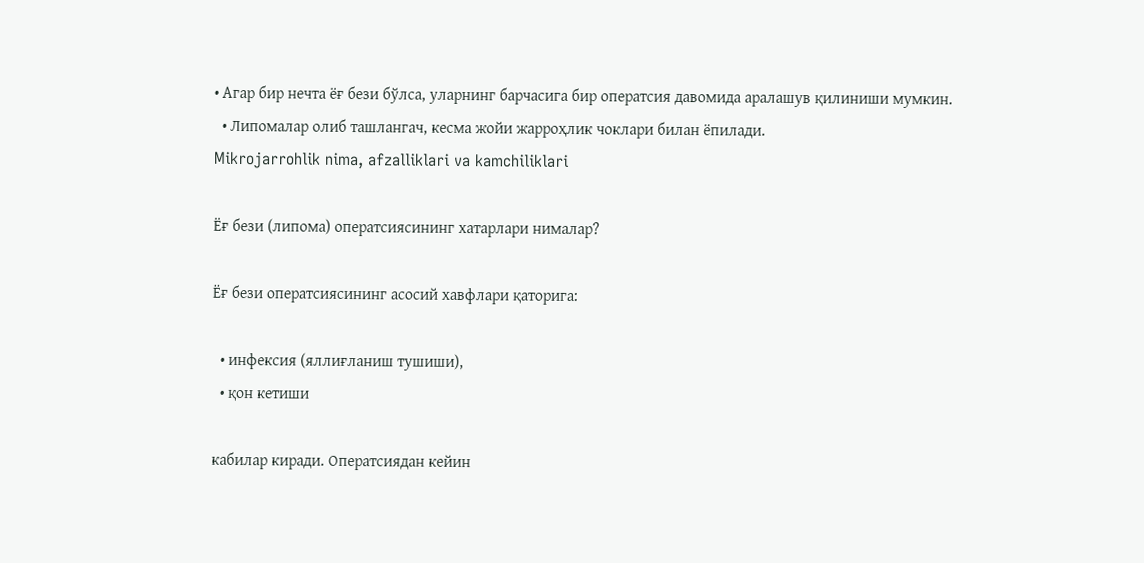• Агар бир нечта ёғ бези бўлса, уларнинг барчасига бир оператсия давомида аралашув қилиниши мумкин.
  • Липомалар олиб ташлангач, кесма жойи жарроҳлик чоклари билан ёпилади.
Mikrojarrohlik nima, afzalliklari va kamchiliklari

Ёғ бези (липома) оператсиясининг хатарлари нималар?

Ёғ бези оператсиясининг асосий хавфлари қаторига:

  • инфексия (яллиғланиш тушиши),
  • қон кетиши

кабилар киради. Оператсиядан кейин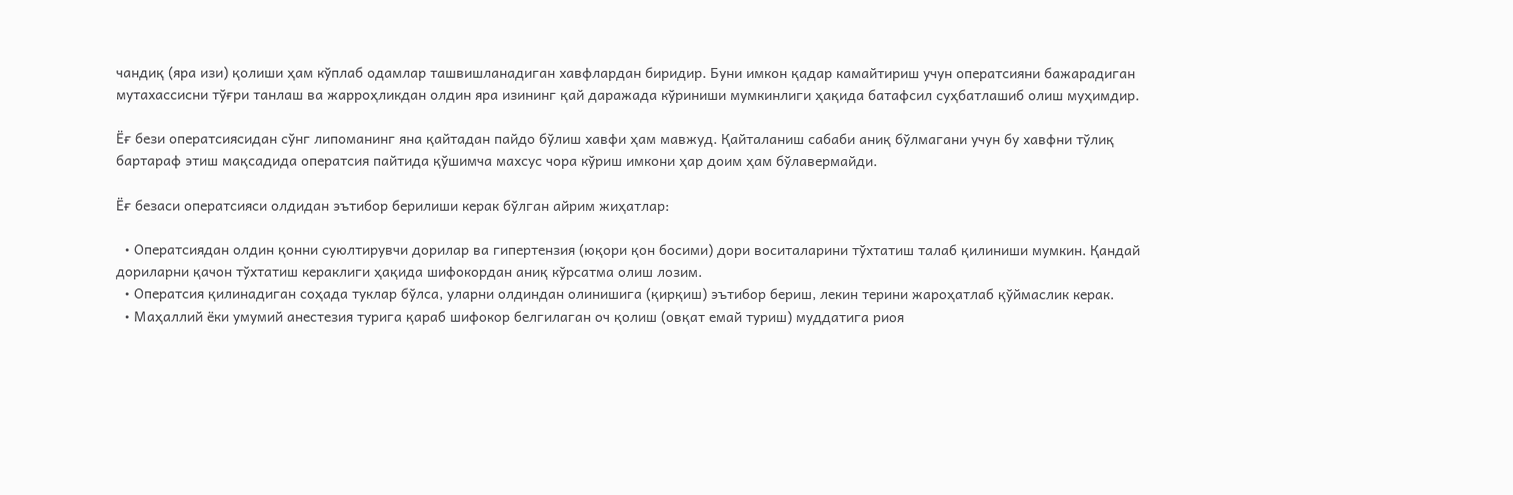чандиқ (яра изи) қолиши ҳам кўплаб одамлар ташвишланадиган хавфлардан биридир. Буни имкон қадар камайтириш учун оператсияни бажарадиган мутахассисни тўғри танлаш ва жарроҳликдан олдин яра изининг қай даражада кўриниши мумкинлиги ҳақида батафсил суҳбатлашиб олиш муҳимдир.

Ёғ бези оператсиясидан сўнг липоманинг яна қайтадан пайдо бўлиш хавфи ҳам мавжуд. Қайталаниш сабаби аниқ бўлмагани учун бу хавфни тўлиқ бартараф этиш мақсадида оператсия пайтида қўшимча махсус чора кўриш имкони ҳар доим ҳам бўлавермайди.

Ёғ безаси оператсияси олдидан эътибор берилиши керак бўлган айрим жиҳатлар:

  • Оператсиядан олдин қонни суюлтирувчи дорилар ва гипертензия (юқори қон босими) дори воситаларини тўхтатиш талаб қилиниши мумкин. Қандай дориларни қачон тўхтатиш кераклиги ҳақида шифокордан аниқ кўрсатма олиш лозим.
  • Оператсия қилинадиган соҳада туклар бўлса, уларни олдиндан олинишига (қирқиш) эътибор бериш, лекин терини жароҳатлаб қўймаслик керак.
  • Маҳаллий ёки умумий анестезия турига қараб шифокор белгилаган оч қолиш (овқат емай туриш) муддатига риоя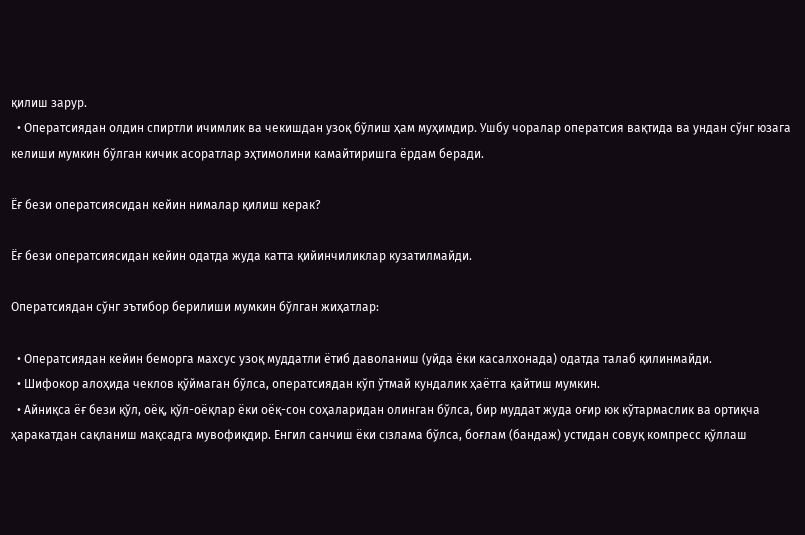қилиш зарур.
  • Оператсиядан олдин спиртли ичимлик ва чекишдан узоқ бўлиш ҳам муҳимдир. Ушбу чоралар оператсия вақтида ва ундан сўнг юзага келиши мумкин бўлган кичик асоратлар эҳтимолини камайтиришга ёрдам беради.

Ёғ бези оператсиясидан кейин нималар қилиш керак?

Ёғ бези оператсиясидан кейин одатда жуда катта қийинчиликлар кузатилмайди.

Оператсиядан сўнг эътибор берилиши мумкин бўлган жиҳатлар:

  • Оператсиядан кейин беморга махсус узоқ муддатли ётиб даволаниш (уйда ёки касалхонада) одатда талаб қилинмайди.
  • Шифокор алоҳида чеклов қўймаган бўлса, оператсиядан кўп ўтмай кундалик ҳаётга қайтиш мумкин.
  • Айниқса ёғ бези қўл, оёқ, қўл-оёқлар ёки оёқ-сон соҳаларидан олинган бўлса, бир муддат жуда оғир юк кўтармаслик ва ортиқча ҳаракатдан сақланиш мақсадга мувофиқдир. Енгил санчиш ёки сıзлама бўлса, боғлам (бандаж) устидан совуқ компресс қўллаш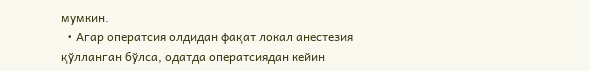мумкин.
  • Агар оператсия олдидан фақат локал анестезия қўлланган бўлса, одатда оператсиядан кейин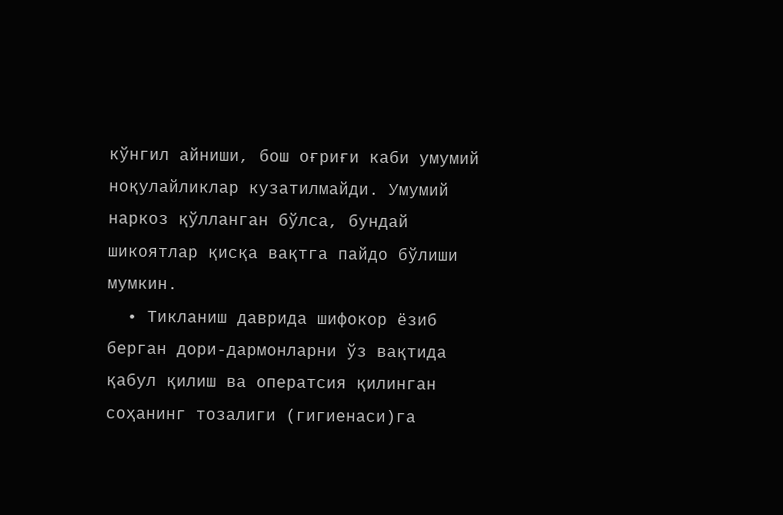кўнгил айниши, бош оғриғи каби умумий ноқулайликлар кузатилмайди. Умумий наркоз қўлланган бўлса, бундай шикоятлар қисқа вақтга пайдо бўлиши мумкин.
  • Тикланиш даврида шифокор ёзиб берган дори-дармонларни ўз вақтида қабул қилиш ва оператсия қилинган соҳанинг тозалиги (гигиенаси)га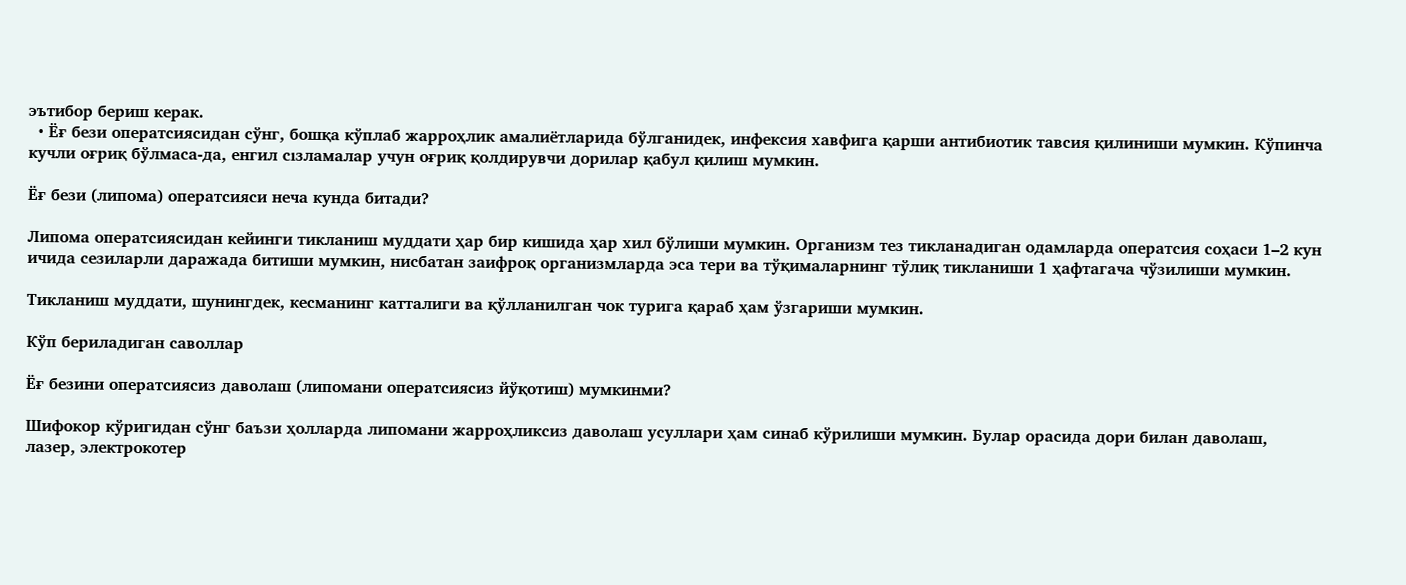эътибор бериш керак.
  • Ёғ бези оператсиясидан сўнг, бошқа кўплаб жарроҳлик амалиётларида бўлганидек, инфексия хавфига қарши антибиотик тавсия қилиниши мумкин. Кўпинча кучли оғриқ бўлмаса-да, енгил сıзламалар учун оғриқ қолдирувчи дорилар қабул қилиш мумкин.

Ёғ бези (липома) оператсияси неча кунда битади?

Липома оператсиясидан кейинги тикланиш муддати ҳар бир кишида ҳар хил бўлиши мумкин. Организм тез тикланадиган одамларда оператсия соҳаси 1–2 кун ичида сезиларли даражада битиши мумкин, нисбатан заифроқ организмларда эса тери ва тўқималарнинг тўлиқ тикланиши 1 ҳафтагача чўзилиши мумкин.

Тикланиш муддати, шунингдек, кесманинг катталиги ва қўлланилган чок турига қараб ҳам ўзгариши мумкин.

Кўп бериладиган саволлар

Ёғ безини оператсиясиз даволаш (липомани оператсиясиз йўқотиш) мумкинми?

Шифокор кўригидан сўнг баъзи ҳолларда липомани жарроҳликсиз даволаш усуллари ҳам синаб кўрилиши мумкин. Булар орасида дори билан даволаш, лазер, электрокотер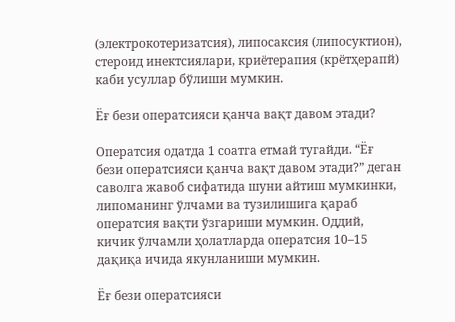(электрокотеризатсия), липосаксия (липосуктион), стероид инектсиялари, криётерапия (крётҳерапй) каби усуллар бўлиши мумкин.

Ёғ бези оператсияси қанча вақт давом этади?

Оператсия одатда 1 соатга етмай тугайди. “Ёғ бези оператсияси қанча вақт давом этади?” деган саволга жавоб сифатида шуни айтиш мумкинки, липоманинг ўлчами ва тузилишига қараб оператсия вақти ўзгариши мумкин. Оддий, кичик ўлчамли ҳолатларда оператсия 10–15 дақиқа ичида якунланиши мумкин.

Ёғ бези оператсияси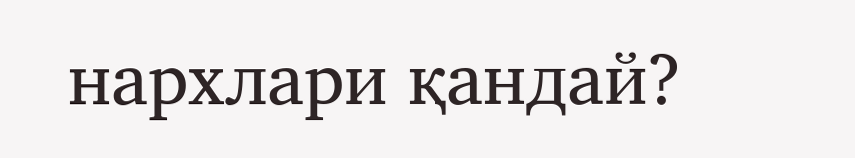нархлари қандай?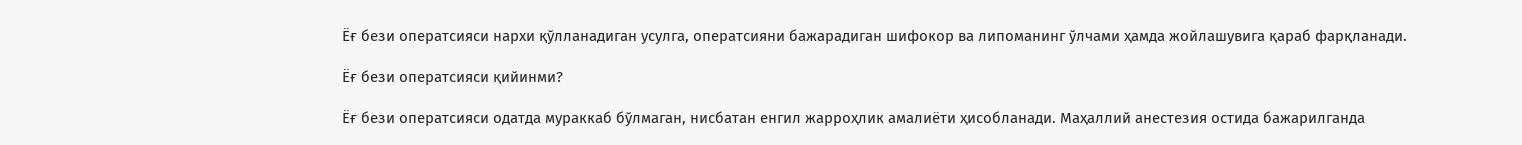Ёғ бези оператсияси нархи қўлланадиган усулга, оператсияни бажарадиган шифокор ва липоманинг ўлчами ҳамда жойлашувига қараб фарқланади.

Ёғ бези оператсияси қийинми?

Ёғ бези оператсияси одатда мураккаб бўлмаган, нисбатан енгил жарроҳлик амалиёти ҳисобланади. Маҳаллий анестезия остида бажарилганда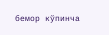бемор кўпинча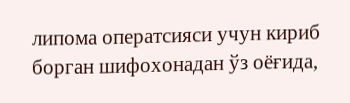липома оператсияси учун кириб борган шифохонадан ўз оёғида,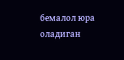бемалол юра оладиган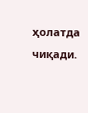ҳолатда чиқади.